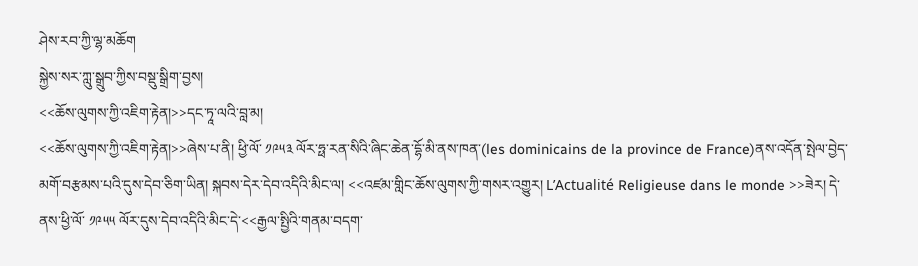ཤེས་རབ་ཀྱི་ལྷ་མཆོག
སྐྱེས་སར་ཀླུ་སྒྲུབ་ཀྱིས་བསྡུ་སྒྲིག་བྱས།
<<ཆོས་ལུགས་ཀྱི་འཇིག་རྟེན།>>དང་ཏཱ་ལའི་བླ་མ།
<<ཆོས་ལུགས་ཀྱི་འཇིག་རྟེན།>>ཞེས་པ་ནི། ཕྱི་ལོ་ ༡༩༥༣ ལོར་ཧྥ་རན་སིའི་ཞིང་ཆེན་དྷོ་མི་ནས་ཁན་(les dominicains de la province de France)ནས་འདོན་སྤེལ་བྱེད་མགོ་བརྩམས་པའི་དུས་དེབ་ཅིག་ཡིན། སྐབས་དེར་དེབ་འདིའི་མིང་ལ། <<འཛམ་གླིང་ཆོས་ལུགས་ཀྱི་གསར་འགྱུར། L’Actualité Religieuse dans le monde >>ཟེར། དེ་ནས་ཕྱི་ལོ་ ༡༩༥༥ ལོར་དུས་དེབ་འདིའི་མིང་དེ་<<རྒྱལ་སྤྱིའི་གནམ་བདག་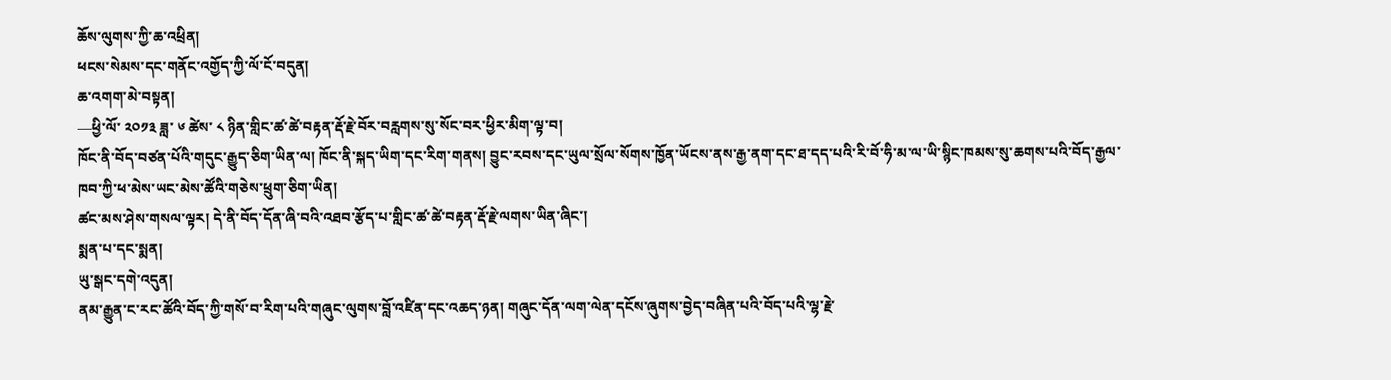ཆོས་ལུགས་ཀྱི་ཆ་འཕྲིན།
ཕངས་སེམས་དང་གནོང་འགྱོད་ཀྱི་ལོ་ངོ་བདུན།
ཆ་འགག་མེ་བསྟན།
—ཕྱི་ལོ་ ༢༠༡༣ ཟླ་ ༦ ཚེས་ ༨ ཉིན་གླིང་ཚ་ཚེ་བརྟན་རྡོ་རྗེ་བོར་བརླགས་སུ་སོང་བར་ཕྱིར་མིག་ལྟ་བ།
ཁོང་ནི་བོད་བཙན་པོའི་གདུང་རྒྱུད་ཅིག་ཡིན་ལ། ཁོང་ནི་སྐད་ཡིག་དང་རིག་གནས། བྱུང་རབས་དང་ཡུལ་སྲོལ་སོགས་ཁྱོན་ཡོངས་ནས་རྒྱ་ནག་དང་ཐ་དད་པའི་རི་བོ་ཧི་མ་ལ་ཡི་སྙིང་ཁམས་སུ་ཆགས་པའི་བོད་རྒྱལ་ཁབ་ཀྱི་ཕ་མེས་ཡང་མེས་ཚོའི་གཅེས་ཕྲུག་ཅིག་ཡིན།
ཚང་མས་ཤེས་གསལ་ལྟར། དེ་ནི་བོད་དོན་ཞི་བའི་འཐབ་རྩོད་པ་གླིང་ཚ་ཚེ་བརྟན་རྡོ་རྗེ་ལགས་ཡིན་ཞིང་།
སྨན་པ་དང་སྨན།
ཡུ་སྒང་དགེ་འདུན།
ནམ་རྒྱུན་ང་རང་ཚོའི་བོད་ཀྱི་གསོ་བ་རིག་པའི་གཞུང་ལུགས་བློ་འཛིན་དང་འཆད་ཉན། གཞུང་དོན་ལག་ལེན་དངོས་ཞུགས་བྱེད་བཞིན་པའི་བོད་པའི་ལྷ་རྗེ་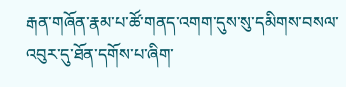རྒན་གཞོན་རྣམ་པ་ཚོ་གནད་འགག་དུས་སུ་དམིགས་བསལ་འབུར་དུ་ཐོན་དགོས་པ་ཞིག་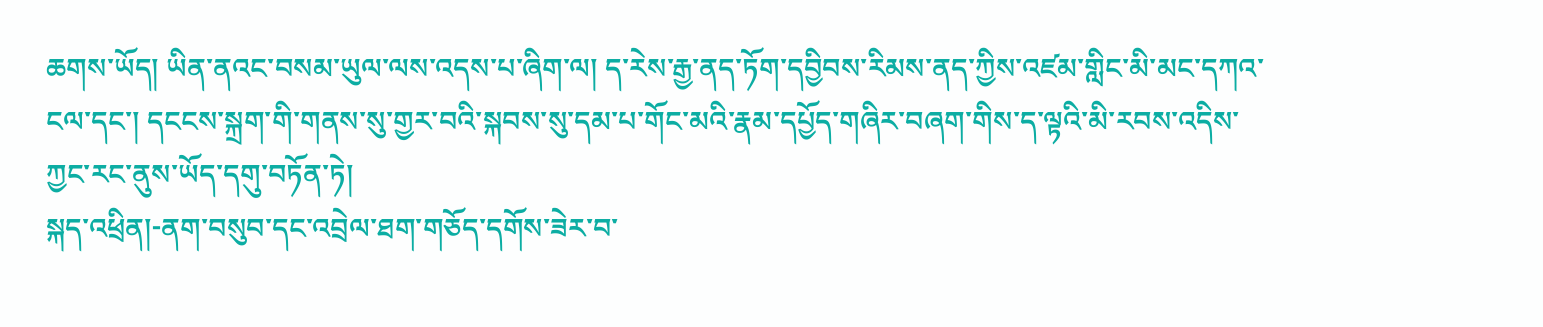ཆགས་ཡོད། ཡིན་ནའང་བསམ་ཡུལ་ལས་འདས་པ་ཞིག་ལ། ད་རེས་རྒྱ་ནད་ཏོག་དབྱིབས་རིམས་ནད་ཀྱིས་འཛམ་གླིང་མི་མང་དཀའ་ངལ་དང་། དངངས་སྐྲག་གི་གནས་སུ་གྱར་བའི་སྐབས་སུ་དམ་པ་གོང་མའི་རྣམ་དཔྱོད་གཞིར་བཞག་གིས་ད་ལྟའི་མི་རབས་འདིས་ཀྱང་རང་ནུས་ཡོད་དགུ་བཏོན་ཏེ།
སྐད་འཕྲིན།-ནག་བསུབ་དང་འབྲེལ་ཐག་གཅོད་དགོས་ཟེར་བ་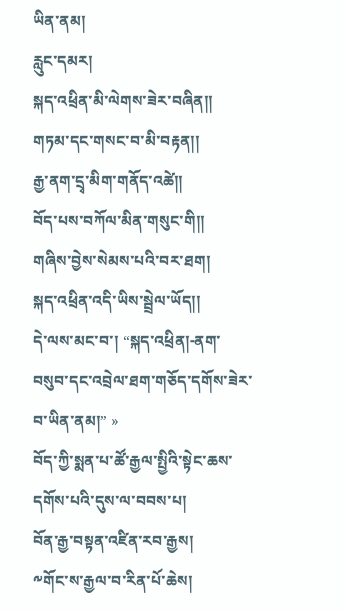ཡིན་ནམ།
རླུང་དམར།
སྐད་འཕྲིན་མི་ལེགས་ཟེར་བཞིན།།
གཏམ་དང་གསང་བ་མི་བརྟན།།
རྒྱ་ནག་དྲྭ་མིག་གནོད་འཚེ།།
བོད་པས་བཀོལ་མིན་གསུང་གི།།
གཞིས་བྱེས་སེམས་པའི་བར་ཐག།
སྐད་འཕྲིན་འདི་ཡིས་སྦྲེལ་ཡོད།།
དེ་ལས་མང་བ་། “སྐད་འཕྲིན།-ནག་བསུབ་དང་འབྲེལ་ཐག་གཅོད་དགོས་ཟེར་བ་ཡིན་ནམ།” »
བོད་ཀྱི་སྨན་པ་ཚོ་རྒྱལ་སྤྱིའི་སྟེང་ཆས་དགོས་པའི་དུས་ལ་བབས་པ།
བོན་རྒྱ་བསྟན་འཛིན་རབ་རྒྱས།
༸གོང་ས་རྒྱལ་བ་རིན་པོ་ཆེས།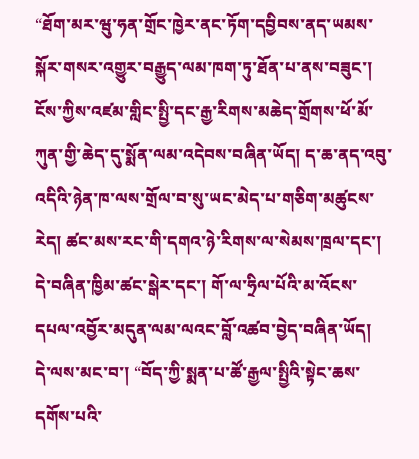“ཐོག་མར་ཝུ་ཧན་གྲོང་ཁྱེར་ནང་ཏོག་དབྱིབས་ནད་ཡམས་སྐོར་གསར་འགྱུར་བརྒྱུད་ལམ་ཁག་ཏུ་ཐོན་པ་ནས་བཟུང་། ངོས་ཀྱིས་འཛམ་གླིང་སྤྱི་དང་རྒྱ་རིགས་མཆེད་གྲོགས་ཕོ་མོ་ཀུན་གྱི་ཆེད་དུ་སྨོན་ལམ་འདེབས་བཞིན་ཡོད། ད་ཆ་ནད་འབུ་འདིའི་ཉེན་ཁ་ལས་གྲོལ་བ་སུ་ཡང་མེད་པ་གཅིག་མཚུངས་རེད། ཚང་མས་རང་གི་དགའ་ཉེ་རིགས་ལ་སེམས་ཁྲལ་དང་། དེ་བཞིན་ཁྱིམ་ཚང་སྒེར་དང་། གོ་ལ་ཧྲིལ་པོའི་མ་འོངས་དཔལ་འབྱོར་མདུན་ལམ་ལའང་བློ་འཚབ་བྱེད་བཞིན་ཡོད།
དེ་ལས་མང་བ་། “བོད་ཀྱི་སྨན་པ་ཚོ་རྒྱལ་སྤྱིའི་སྟེང་ཆས་དགོས་པའི་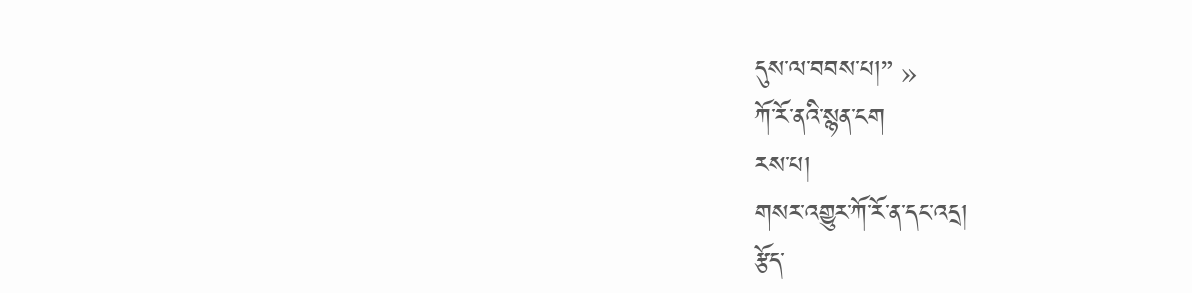དུས་ལ་བབས་པ།” »
ཀོ་རོ་ནའི་སྙན་ངག
རས་པ།
གསར་འགྱུར་ཀོ་རོ་ན་དང་འདྲ།
རྩོད་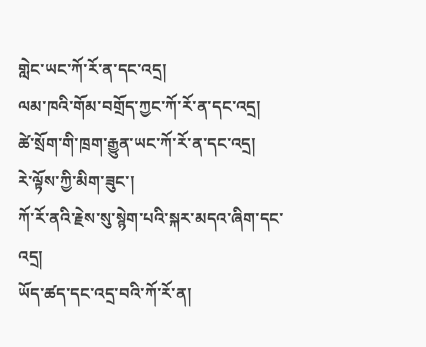གླེང་ཡང་ཀོ་རོ་ན་དང་འདྲ།
ལམ་ཁའི་གོམ་བགྲོད་ཀྱང་ཀོ་རོ་ན་དང་འདྲ།
ཚེ་སྲོག་གི་ཁྲག་རྒྱུན་ཡང་ཀོ་རོ་ན་དང་འདྲ།
རེ་ལྟོས་ཀྱི་མིག་ཟུང་།
ཀོ་རོ་ནའི་རྗེས་སུ་སྙེག་པའི་སྐར་མདའ་ཞིག་དང་འདྲ།
ཡོད་ཚད་དང་འདྲ་བའི་ཀོ་རོ་ན།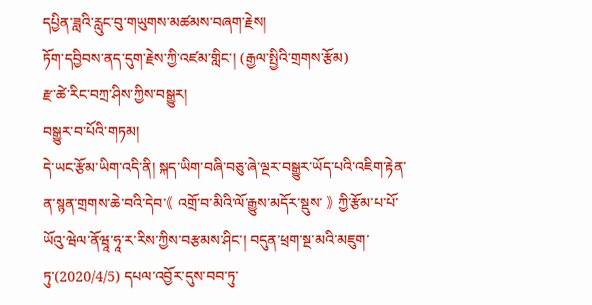དཔྱིན་ཟླའི་རླུང་བུ་གཡུགས་མཚམས་བཞག་རྗེས།
ཏོག་དབྱིབས་ནད་དུག་རྗེས་ཀྱི་འཛམ་གླིང་། (རྒྱལ་སྤྱིའི་གྲགས་རྩོམ)
རྫ་ཚེ་རིང་བཀྲ་ཤིས་ཀྱིས་བསྒྱུར།
བསྒྱུར་བ་པོའི་གཏམ།
དེ་ཡང་རྩོམ་ཡིག་འདི་ནི། སྐད་ཡིག་བཞི་བཅུ་ཞེ་ལྔར་བསྒྱུར་ཡོད་པའི་འཇིག་རྟེན་ན་སྙན་གྲགས་ཆེ་བའི་དེབ་《 འགྲོ་བ་མིའི་ལོ་རྒྱུས་མདོར་སྡུས་ 》 ཀྱི་རྩོམ་པ་པོ་ཡོའུ་ཝེལ་ནོཝཱ་ཧཱ་ར་རིས་ཀྱིས་བརྩམས་ཤིང་། བདུན་ཕྲག་སྔ་མའི་མཇུག་ཏུ་(2020/4/5) དཔལ་འབྱོར་དུས་བབ་ཏུ་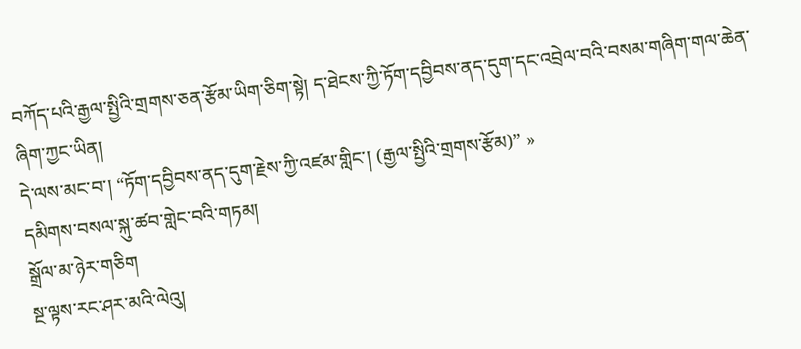བཀོད་པའི་རྒྱལ་སྤྱིའི་གྲགས་ཅན་རྩོམ་ཡིག་ཅིག་སྟེ། ད་ཐེངས་ཀྱི་ཏོག་དབྱིབས་ནད་དུག་དང་འབྲེལ་བའི་བསམ་གཞིག་གལ་ཆེན་ཞིག་ཀྱང་ཡིན།
དེ་ལས་མང་བ་། “ཏོག་དབྱིབས་ནད་དུག་རྗེས་ཀྱི་འཛམ་གླིང་། (རྒྱལ་སྤྱིའི་གྲགས་རྩོམ)” »
དམིགས་བསལ་སྐུ་ཚབ་གླེང་བའི་གཏམ།
སྒྲོལ་མ་ཉེར་གཅིག
སྔ་ལྟས་རང་ཤར་མའི་ལེའུ།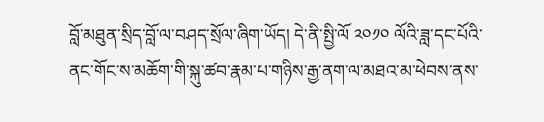བློ་མཐུན་སྲིད་བློ་ལ་བཤད་སྲོལ་ཞིག་ཡོད། དེ་ནི་སྤྱི་ལོ ༢༠༡༠ ལོའི་ཟླ་དང་པོའི་ནང་གོང་ས་མཆོག་གི་སྐུ་ཚབ་རྣམ་པ་གཉིས་རྒྱ་ནག་ལ་མཐའ་མ་ཕེབས་ནས་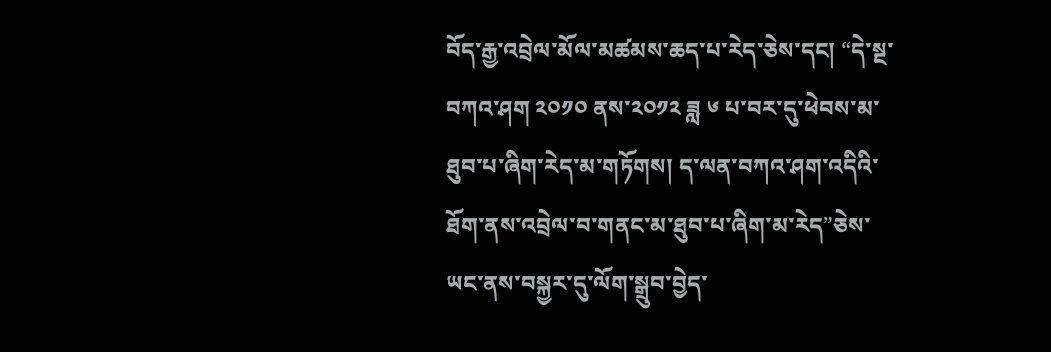བོད་རྒྱ་འབྲེལ་མོལ་མཚམས་ཆད་པ་རེད་ཅེས་དང། “དེ་སྔ་བཀའ་ཤག ༢༠༡༠ ནས་༢༠༡༢ ཟླ ༦ པ་བར་དུ་ཕེབས་མ་ཐུབ་པ་ཞིག་རེད་མ་གཏོགས། ད་ལན་བཀའ་ཤག་འདིའི་ཐོག་ནས་འབྲེལ་བ་གནང་མ་ཐུབ་པ་ཞིག་མ་རེད”ཅེས་ཡང་ནས་བསྐྱར་དུ་ལོག་སྒྲུབ་བྱེད་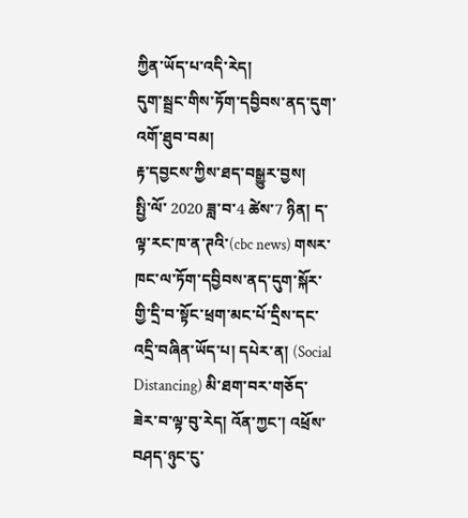ཀྱིན་ཡོད་པ་འདི་རེད།
དུག་སྦྲང་གིས་ཏོག་དབྱིབས་ནད་དུག་འགོ་ཐུབ་བམ།
རྟ་དབྱངས་ཀྱིས་ཐད་བསྒྱུར་བྱས།
སྤྱི་ལོ་ 2020 ཟླ་བ་4 ཚེས་7 ཉིན། ད་ལྟ་རང་ཁ་ན་ཊའི་(cbc news) གསར་ཁང་ལ་ཏོག་དབྱིབས་ནད་དུག་སྐོར་གྱི་དྲི་བ་སྟོང་ཕྲག་མང་པོ་དྲིས་དང་འདྲི་བཞིན་ཡོད་པ། དཔེར་ན། (Social Distancing) མི་ཐག་བར་གཅོད་ཟེར་བ་ལྟ་བུ་རེད། འོན་ཀྱང་། འཕྲོས་བཤད་ཉུང་ངུ་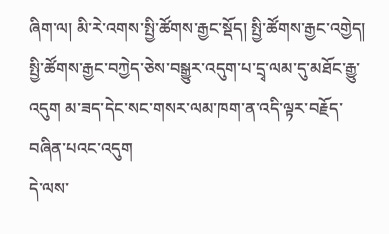ཞིག་ལ། མི་རེ་འགས་སྤྱི་ཚོགས་རྒྱང་སྡོད། སྤྱི་ཚོགས་རྒྱང་འགྱེད། སྤྱི་ཚོགས་རྒྱང་བཀྱེད་ཅེས་བསྒྱུར་འདུག་པ་དྲྭ་ལམ་དུ་མཐོང་རྒྱུ་འདུག མ་ཟད་དེང་སང་གསར་ལམ་ཁག་ན་འདི་ལྟར་བརྗོད་བཞིན་པའང་འདུག
དེ་ལས་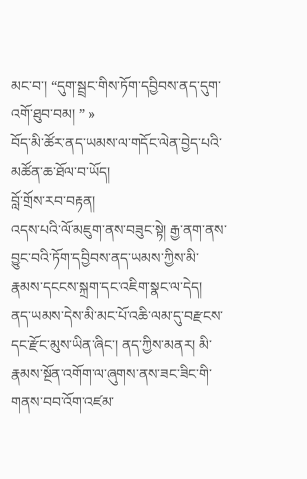མང་བ་། “དུག་སྦྲང་གིས་ཏོག་དབྱིབས་ནད་དུག་འགོ་ཐུབ་བམ། ” »
བོད་མི་ཚོར་ནད་ཡམས་ལ་གདོང་ལེན་བྱེད་པའི་མཚོན་ཆ་ཐོལ་བ་ཡོད།
བློ་གྲོས་རབ་བརྟན།
འདས་པའི་ལོ་མཇུག་ནས་བཟུང་སྟེ། རྒྱ་ནག་ནས་བྱུང་བའི་ཏོག་དབྱིབས་ནད་ཡམས་ཀྱིས་མི་རྣམས་དངངས་སྐྲག་དང་འཇིག་སྣང་ལ་དེད། ནད་ཡམས་དེས་མི་མང་པོ་འཆི་ལམ་དུ་བརྫངས་དང་རྫོང་མུས་ཡིན་ཞིང་། ནད་ཀྱིས་མནར། མི་རྣམས་སྔོན་འགོག་ལ་ཞུགས་ནས་ཟང་ཟིང་གི་གནས་བབ་འོག་འཛམ་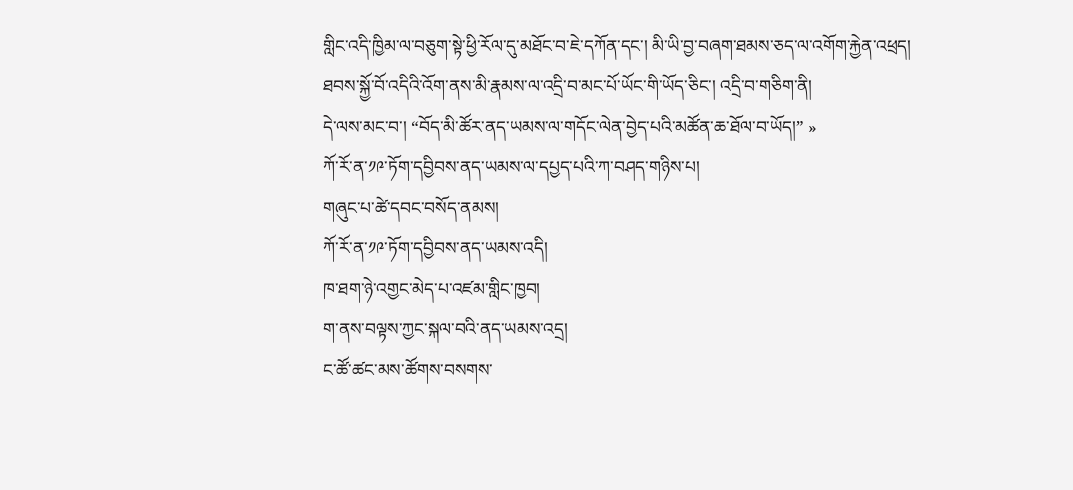གླིང་འདི་ཁྱིམ་ལ་བཅུག་སྟེ་ཕྱི་རོལ་དུ་མཐོང་བ་ཇེ་དཀོན་དང་། མི་ཡི་བྱ་བཞག་ཐམས་ཅད་ལ་འགོག་རྐྱེན་འཕྲད། ཐབས་སྐྱོ་བོ་འདིའི་འོག་ནས་མི་རྣམས་ལ་འདྲི་བ་མང་པོ་ཡོང་གི་ཡོད་ཅིང་། འདྲི་བ་གཅིག་ནི།
དེ་ལས་མང་བ་། “བོད་མི་ཚོར་ནད་ཡམས་ལ་གདོང་ལེན་བྱེད་པའི་མཚོན་ཆ་ཐོལ་བ་ཡོད།” »
ཀོ་རོ་ན་༡༩་ཏོག་དབྱིབས་ནད་ཡམས་ལ་དཔྱད་པའི་ཀ་བཤད་གཉིས་པ།
གཞུང་པ་ཚེ་དབང་བསོད་ནམས།
ཀོ་རོ་ན་༡༩་ཏོག་དབྱིབས་ནད་ཡམས་འདི།
ཁ་ཐག་ཉེ་འགྱང་མེད་པ་འཛམ་གླིང་ཁྱབ།
ག་ནས་བལྟས་ཀྱང་སྐལ་བའི་ནད་ཡམས་འདྲ།
ང་ཚོ་ཚང་མས་ཚོགས་བསགས་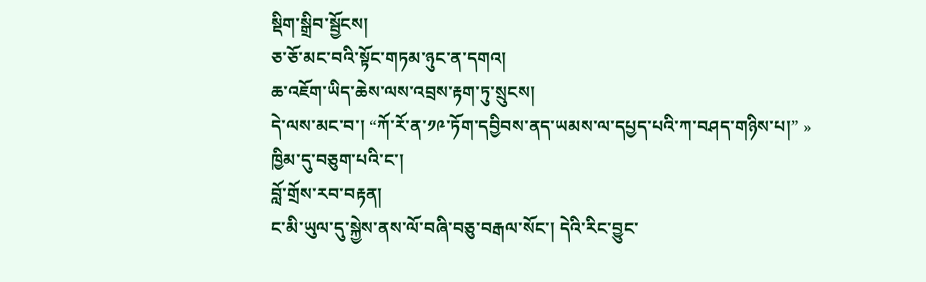སྡིག་སྒྲིབ་སྦྱོངས།
ཅ་ཅོ་མང་བའི་སྟོང་གཏམ་ཉུང་ན་དགའ།
ཆ་འཇོག་ཡིད་ཆེས་ལས་འབྲས་རྟག་ཏུ་སྲུངས།
དེ་ལས་མང་བ་། “ཀོ་རོ་ན་༡༩་ཏོག་དབྱིབས་ནད་ཡམས་ལ་དཔྱད་པའི་ཀ་བཤད་གཉིས་པ།” »
ཁྱིམ་དུ་བཅུག་པའི་ང་།
བློ་གྲོས་རབ་བརྟན།
ང་མི་ཡུལ་དུ་སྐྱེས་ནས་ལོ་བཞི་བཅུ་བརྒལ་སོང་། དེའི་རིང་བྱུང་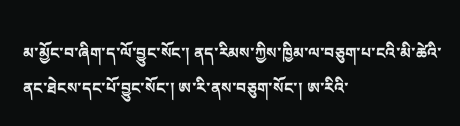མ་མྱོང་བ་ཞིག་ད་ལོ་བྱུང་སོང་། ནད་རིམས་ཀྱིས་ཁྱིམ་ལ་བཅུག་པ་ངའི་མི་ཚེའི་ནང་ཐེངས་དང་པོ་བྱུང་སོང་། ཨ་རི་ནས་བཅུག་སོང་། ཨ་རིའི་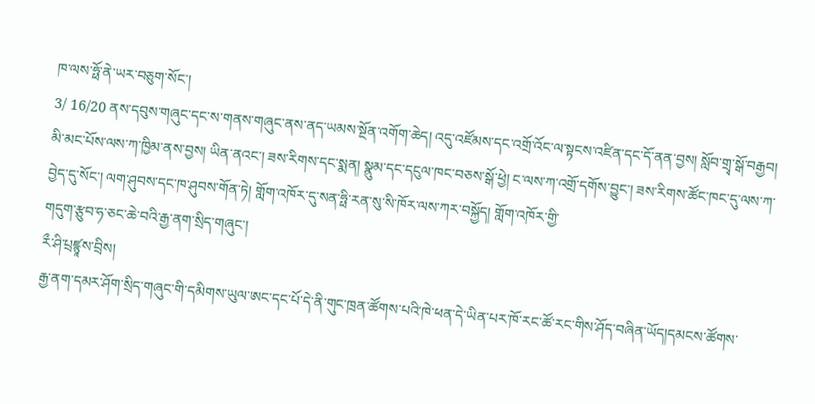ཁ་ལས་ཧྥོ་ནེ་ཡར་བཅུག་སོང་།
3/ 16/20 ནས་དབུས་གཞུང་དང་ས་གནས་གཞུང་ནས་ནད་ཡམས་སྔོན་འགོག་ཆེད། འདུ་འཛོམས་དང་འགྲོ་འོང་ལ་སྟངས་འཛིན་དང་དོ་ནན་བྱས། སློབ་གྲྭ་སྒོ་བརྒྱབ། མི་མང་པོས་ལས་ཀ་ཁྱིམ་ནས་བྱས། ཡིན་ནའང་། ཟས་རིགས་དང་སྨན། སྣུམ་དང་དངུལ་ཁང་བཅས་སྒོ་ཕྱེ། ང་ལས་ཀ་འགྲོ་དགོས་བྱུང་། ཟས་རིགས་ཚོང་ཁང་དུ་ལས་ཀ་བྱེད་དུ་སོང་། ལག་ཤུབས་དང་ཁ་ཤུབས་གོན་ཏེ། གློག་འཁོར་དུ་སན་ཧྥི་རན་སུ་སི་ཁོར་ལས་ཀར་བསྐྱོད། གློག་འཁོར་གྱི་
གདུག་རྩུབ་ཧ་ཅང་ཆེ་བའི་རྒྱ་ནག་སྲིད་གཞུང་།
རྀ་ཤི་པྲཛྙཱས་བྲིས།
རྒྱ་ནག་དམར་ཤོག་སྲིད་གཞུང་གི་དམིགས་ཡུལ་ཨང་དང་པོ་དེ་ནི་གུང་ཁྲན་ཚོགས་པའི་ཁེ་ཕན་དེ་ཡིན་པར་ཁོ་རང་ཚོ་རང་གིས་ཤོད་བཞིན་ཡོད།དམངས་ཚོགས་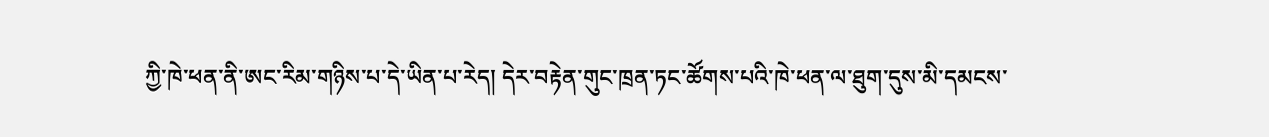ཀྱི་ཁེ་ཕན་ནི་ཨང་རིམ་གཉིས་པ་དེ་ཡིན་པ་རེད། དེར་བརྟེན་གུང་ཁྲན་ཏང་ཚོགས་པའི་ཁེ་ཕན་ལ་ཐུག་དུས་མི་དམངས་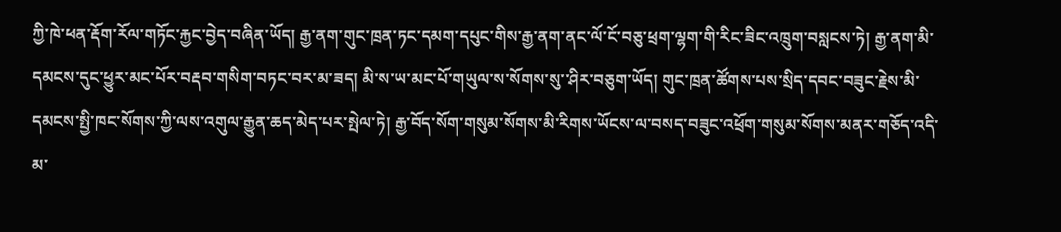ཀྱི་ཁེ་ཕན་རྡོག་རོལ་གཏོང་རྐྱང་བྱེད་བཞིན་ཡོད། རྒྱ་ནག་གུང་ཁྲན་ཏང་དམག་དཔུང་གིས་རྒྱ་ནག་ནང་ལོ་ངོ་བཅུ་ཕྲག་ལྷག་གི་རིང་ཟིང་འཁྲུག་བསླངས་ཏེ། རྒྱ་ནག་མི་དམངས་དུང་ཕྱུར་མང་པོར་བརྡབ་གསིག་བཏང་བར་མ་ཟད། མི་ས་ཡ་མང་པོ་གཡུལ་ས་སོགས་སུ་་ཤིར་བཅུག་ཡོད། གུང་ཁྲན་ཚོགས་པས་སྲིད་དབང་བཟུང་རྗེས་མི་དམངས་སྤྱི་ཁང་སོགས་ཀྱི་ལས་འགུལ་རྒྱུན་ཆད་མེད་པར་སྤེལ་ཏེ། རྒྱ་བོད་སོག་གསུམ་སོགས་མི་རིགས་ཡོངས་ལ་བསད་བཟུང་འཕྲོག་གསུམ་སོགས་མནར་གཅོད་འདི་མ་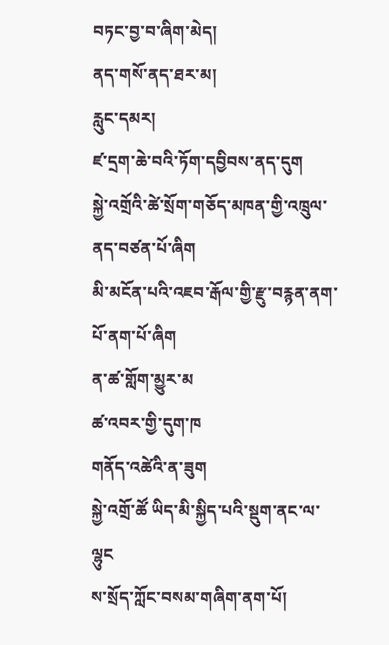བཏང་བྱ་བ་ཞིག་མེད།
ནད་གསོ་ནད་ཐར་མ།
རླུང་དམར།
ཛ་དྲག་ཆེ་བའི་ཏོག་དབྱིབས་ནད་དུག
སྐྱེ་འགྲོའི་ཚེ་སྲོག་གཅོད་མཁན་གྱི་འཁྲུལ་ནད་བཙན་པོ་ཞིག
མི་མངོན་པའི་འཇབ་རྒོལ་གྱི་རྫུ་བརྙན་ནག་པོ་ནག་པོ་ཞིག
ན་ཚ་གློག་མྱུར་མ
ཚ་འབར་གྱི་དུག་ཁ
གནོད་འཚེའི་ན་ཟུག
སྐྱེ་འགྲོ་ཚོ ཡིད་མི་སྐྱིད་པའི་སྡུག་ནང་ལ་ལྷུང
ས་སྲོད་ཀློང་བསམ་གཞིག་ནག་པོ།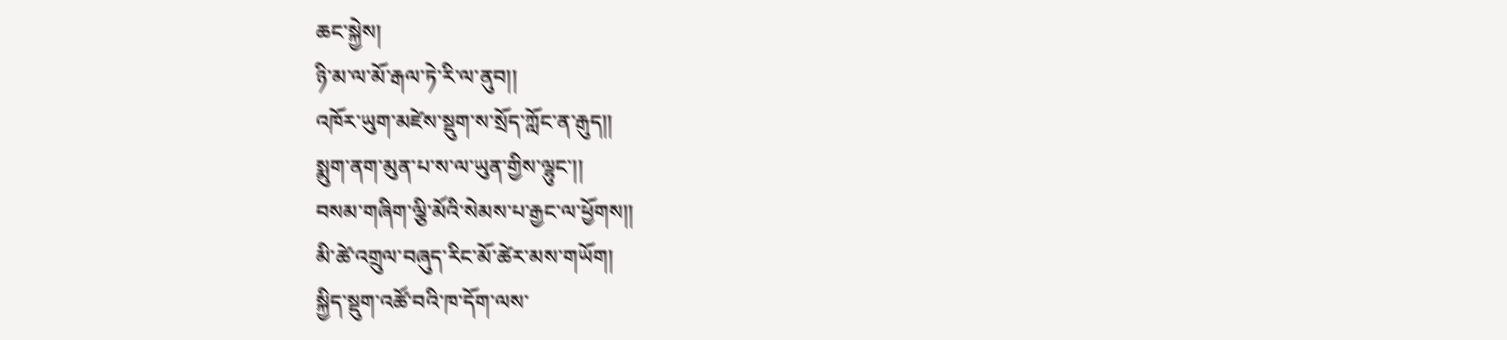ཆང་སྐྱེས།
ཉི་མ་ལ་མོ་རྒལ་ཏེ་རི་ལ་ནུབ།།
འཁོར་ཡུག་མཛེས་སྡུག་ས་སྲོད་ཀློང་ན་རྒུད།།
སྨུག་ནག་མུན་པ་ས་ལ་ཡུན་གྱིས་ལྷུང་།།
བསམ་གཞིག་ལྕི་མོའི་སེམས་པ་རྒྱང་ལ་ཕྱོགས།།
མི་ཚེ་འགྲུལ་བཞུད་རིང་མོ་ཚེར་མས་གཡོག།
སྐྱིད་སྡུག་འཚོ་བའི་ཁ་དོག་ལས་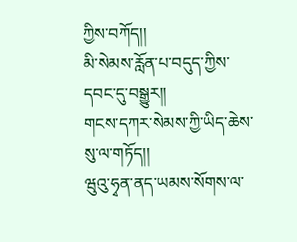ཀྱིས་བཀོད།།
མི་སེམས་རློན་པ་བདུད་ཀྱིས་དབང་དུ་བསྒྱུར།།
གངས་དཀར་སེམས་ཀྱི་ཡིད་ཆེས་སུ་ལ་གཏོད།།
ཝུའུ་ཧྭན་ནད་ཡམས་སོགས་ལ་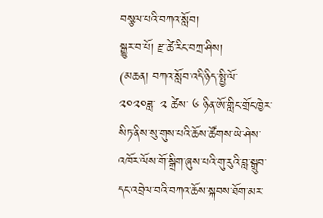བསྩལ་པའི་བཀའ་སློབ།
སྒྱུར་བ་པོ། རྫ་ཚེ་རིང་བཀྲ་ཤིས།
(མཆན། བཀའ་སློབ་འདི་ཉིད་སྤྱི་ལོ་༢༠༢༠ཟླ་ ༢ ཚེས་ ༦ ཉིན་ཨོ་གླིང་གྲོང་ཁྱེར་སིཏ་ནིས་སུ་གུས་པའི་ཆོས་ཚོགས་ཡེ་ཤེས་འཁོར་ལོས་གོ་སྒྲིག་ཞུས་པའི་གུ་རུའི་བླ་སྒྲུབ་དང་འབྲེལ་བའི་བཀའ་ཆོས་སྐབས་ཐོག་མར་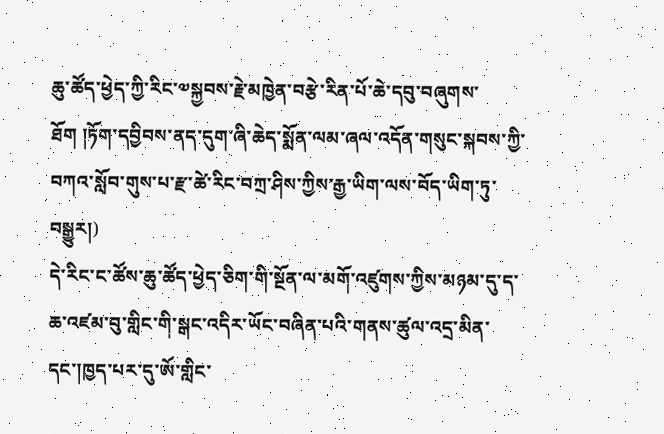ཆུ་ཚོད་ཕྱེད་ཀྱི་རིང་༧སྐྱབས་རྗེ་མཁྱེན་བརྩེ་རིན་པོ་ཆེ་དབུ་བཞུགས་ཐོག །ཏོག་དབྱིབས་ནད་དུག་ཞི་ཆེད་སྨོན་ལམ་ཞལ་འདོན་གསུང་སྐབས་ཀྱི་བཀའ་སློབ་གུས་པ་རྫ་ཚེ་རིང་བཀྲ་ཤིས་ཀྱིས་རྒྱ་ཡིག་ལས་བོད་ཡིག་ཏུ་བསྒྱུར།)
དེ་རིང་ང་ཚོས་ཆུ་ཚོད་ཕྱེད་ཅིག་གི་སྔོན་ལ་མགོ་འཛུགས་ཀྱིས་མཉམ་དུ་ད་ཆ་འཛམ་བུ་གླིང་གི་སྒང་འདིར་ཡོང་བཞིན་པའི་གནས་ཚུལ་འདྲ་མིན་དང་།ཁྱད་པར་དུ་ཨོ་གླིང་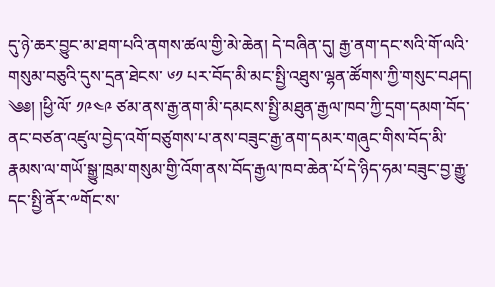དུ་ཉེ་ཆར་བྱུང་མ་ཐག་པའི་ནགས་ཚལ་གྱི་མེ་ཆེན། དེ་བཞིན་དུ། རྒྱ་ནག་དང་སའི་གོ་ལའི་
གསུམ་བཅུའི་དུས་དྲན་ཐེངས་ ༦༡ པར་བོད་མི་མང་སྤྱི་འཐུས་ལྷན་ཚོགས་ཀྱི་གསུང་བཤད།
༄༅། །ཕྱི་ལོ་ ༡༩༤༩ ཙམ་ནས་རྒྱ་ནག་མི་དམངས་སྤྱི་མཐུན་རྒྱལ་ཁབ་ཀྱི་དྲག་དམག་བོད་ནང་བཙན་འཛུལ་བྱེད་འགོ་བཙུགས་པ་ནས་བཟུང་རྒྱ་ནག་དམར་གཞུང་གིས་བོད་མི་རྣམས་ལ་གཡོ་སྒྱུ་ཁྲམ་གསུམ་གྱི་འོག་ནས་བོད་རྒྱལ་ཁབ་ཆེན་པོ་དེ་ཉིད་ཧམ་བཟུང་བྱ་རྒྱུ་དང་སྤྱི་ནོར་༸གོང་ས་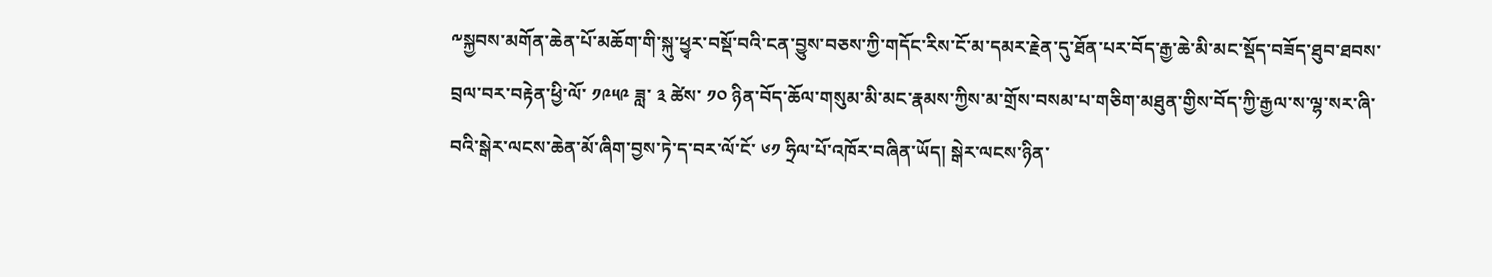༸སྐྱབས་མགོན་ཆེན་པོ་མཆོག་གི་སྐུ་ཕྱྭར་བསྡོ་བའི་ངན་བྱུས་བཅས་ཀྱི་གདོང་རིས་ངོ་མ་དམར་རྗེན་དུ་ཐོན་པར་བོད་རྒྱ་ཆེ་མི་མང་སྡོད་བཟོད་ཐུབ་ཐབས་བྲལ་བར་བརྟེན་ཕྱི་ལོ་ ༡༩༥༩ ཟླ་ ༣ ཚེས་ ༡༠ ཉིན་བོད་ཆོལ་གསུམ་མི་མང་རྣམས་ཀྱིས་མ་གྲོས་བསམ་པ་གཅིག་མཐུན་གྱིས་བོད་ཀྱི་རྒྱལ་ས་ལྷ་སར་ཞི་བའི་སྒེར་ལངས་ཆེན་མོ་ཞིག་བྱས་ཏེ་ད་བར་ལོ་ངོ་ ༦༡ ཧྲིལ་པོ་འཁོར་བཞིན་ཡོད། སྒེར་ལངས་ཉིན་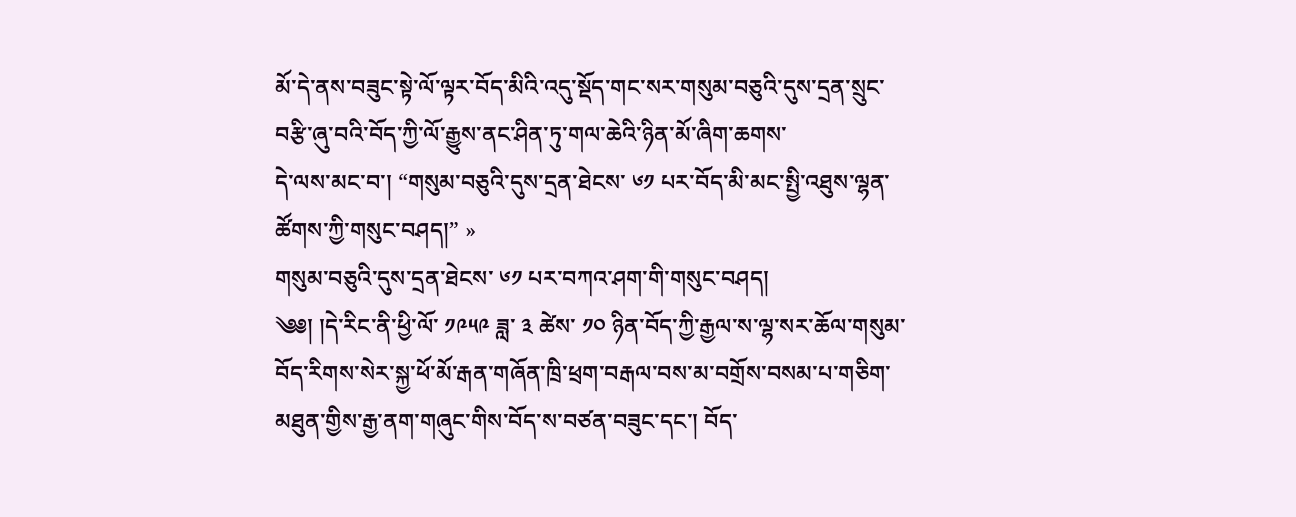མོ་དེ་ནས་བཟུང་སྟེ་ལོ་ལྟར་བོད་མིའི་འདུ་སྡོད་གང་སར་གསུམ་བཅུའི་དུས་དྲན་སྲུང་བརྩི་ཞུ་བའི་བོད་ཀྱི་ལོ་རྒྱུས་ནང་ཤིན་ཏུ་གལ་ཆེའི་ཉིན་མོ་ཞིག་ཆགས་
དེ་ལས་མང་བ་། “གསུམ་བཅུའི་དུས་དྲན་ཐེངས་ ༦༡ པར་བོད་མི་མང་སྤྱི་འཐུས་ལྷན་ཚོགས་ཀྱི་གསུང་བཤད།” »
གསུམ་བཅུའི་དུས་དྲན་ཐེངས་ ༦༡ པར་བཀའ་ཤག་གི་གསུང་བཤད།
༄༅། །དེ་རིང་ནི་ཕྱི་ལོ་ ༡༩༥༩ ཟླ་ ༣ ཚེས་ ༡༠ ཉིན་བོད་ཀྱི་རྒྱལ་ས་ལྷ་སར་ཆོལ་གསུམ་བོད་རིགས་སེར་སྐྱ་ཕོ་མོ་རྒན་གཞོན་ཁྲི་ཕྲག་བརྒལ་བས་མ་བགྲོས་བསམ་པ་གཅིག་མཐུན་གྱིས་རྒྱ་ནག་གཞུང་གིས་བོད་ས་བཙན་བཟུང་དང་། བོད་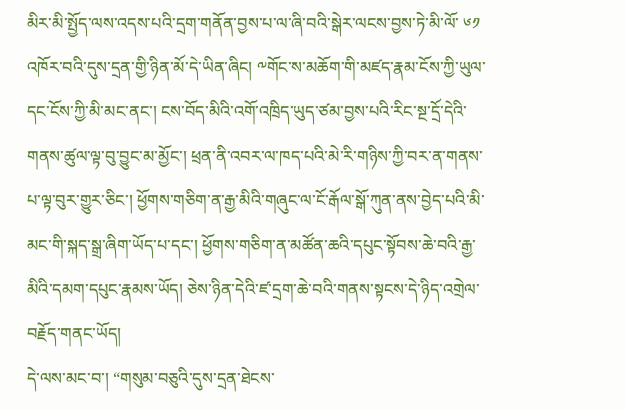མིར་མི་སྤྱོད་ལས་འདས་པའི་དྲག་གནོན་བྱས་པ་ལ་ཞི་བའི་སྒེར་ལངས་བྱས་ཏེ་མི་ལོ་ ༦༡ འཁོར་བའི་དུས་དྲན་གྱི་ཉིན་མོ་དེ་ཡིན་ཞིང། ༸གོང་ས་མཆོག་གི་མཛད་རྣམ་ངོས་ཀྱི་ཡུལ་དང་ངོས་ཀྱི་མི་མང་ནང་། ངས་བོད་མིའི་འགོ་འཁྲིད་ཡུད་ཙམ་བྱས་པའི་རིང་སྔ་དྲོ་དེའི་གནས་ཚུལ་ལྟ་བུ་བྱུང་མ་མྱོང་། ཕྲན་ནི་འབར་ལ་ཁད་པའི་མེ་རི་གཉིས་ཀྱི་བར་ན་གནས་པ་ལྟ་བུར་གྱུར་ཅིང་། ཕྱོགས་གཅིག་ན་རྒྱ་མིའི་གཞུང་ལ་ངོ་རྒོལ་སྒོ་ཀུན་ནས་བྱེད་པའི་མི་མང་གི་སྐད་སྒྲ་ཞིག་ཡོད་པ་དང་། ཕྱོགས་གཅིག་ན་མཚོན་ཆའི་དཔུང་སྟོབས་ཆེ་བའི་རྒྱ་མིའི་དམག་དཔུང་རྣམས་ཡོད། ཅེས་ཉིན་དེའི་ཛ་དྲག་ཆེ་བའི་གནས་སྟངས་དེ་ཉིད་འགྲེལ་བརྗོད་གནང་ཡོད།
དེ་ལས་མང་བ་། “གསུམ་བཅུའི་དུས་དྲན་ཐེངས་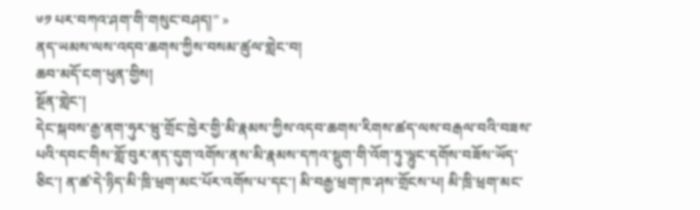༦༡ པར་བཀའ་ཤག་གི་གསུང་བཤད།” »
ནད་ཡམས་ལས་འདབ་ཆགས་ཀྱིས་བསམ་ཚུལ་གླེང་བ།
ཆབ་མདོ་ངག་ཕུན་གྱིས།
སྔོན་གླེང་།
དེང་སྐབས་རྒྱ་ནག་ཧུར་ཝུ་གྲོང་ཁྱེར་གྱི་མི་རྣམས་ཀྱིས་འདབ་ཆགས་རིགས་ཚད་ལས་བརྒལ་བའི་བཟས་པའི་དབང་གིས་གློ་བུར་ནད་དུག་འགོས་ནས་མི་རྣམས་དཀའ་སྡུག་གི་འོག་ཏུ་ལྷུང་དགོས་བཟོས་ཡོད་ཅིང་། ན་ཚ་དེ་ཉིད་མི་ཁྲི་ཕྲག་མང་པོར་འགོས་པ་དང་། མི་བརྒྱ་ཕྲག་ཁ་ཤས་གྲོངས་པ། མི་ཁྲི་ཕྲག་མང་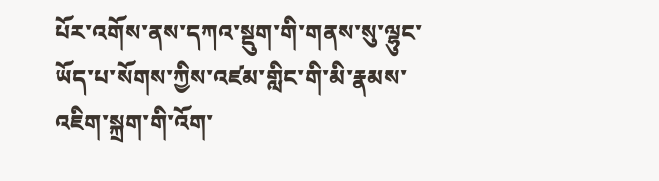པོར་འགོས་ནས་དཀའ་སྡུག་གི་གནས་སུ་ལྷུང་ཡོད་པ་སོགས་ཀྱིས་འཛམ་གླིང་གི་མི་རྣམས་འཇིག་སྐྲག་གི་འོག་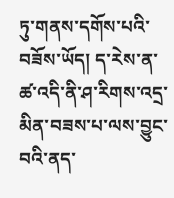ཏུ་གནས་དགོས་པའི་བཟོས་ཡོད། ད་རེས་ན་ཚ་འདི་ནི་ཤ་རིགས་འདྲ་མིན་བཟས་པ་ལས་བྱུང་བའི་ནད་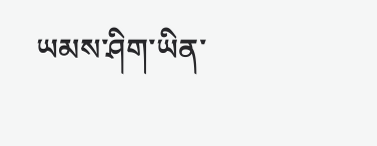ཡམས་ཤིག་ཡིན་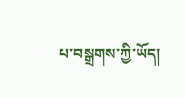པ་བསྒྲགས་ཀྱི་ཡོད།